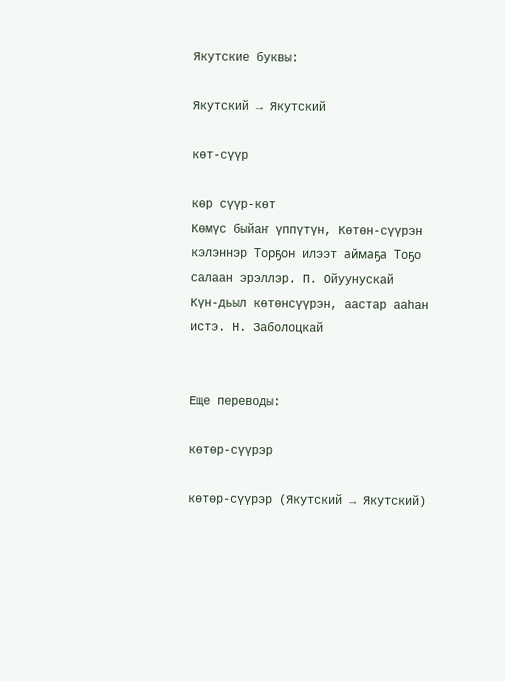Якутские буквы:

Якутский → Якутский

көт-сүүр

көр сүүр-көт
Көмүс быйаҥ үппүтүн, Көтөн-сүүрэн кэлэннэр Торҕон илээт аймаҕа Тоҕо салаан эрэллэр. П. Ойуунускай
Күн-дьыл көтөнсүүрэн, аастар ааһан истэ. Н. Заболоцкай


Еще переводы:

көтөр-сүүрэр

көтөр-сүүрэр (Якутский → Якутский)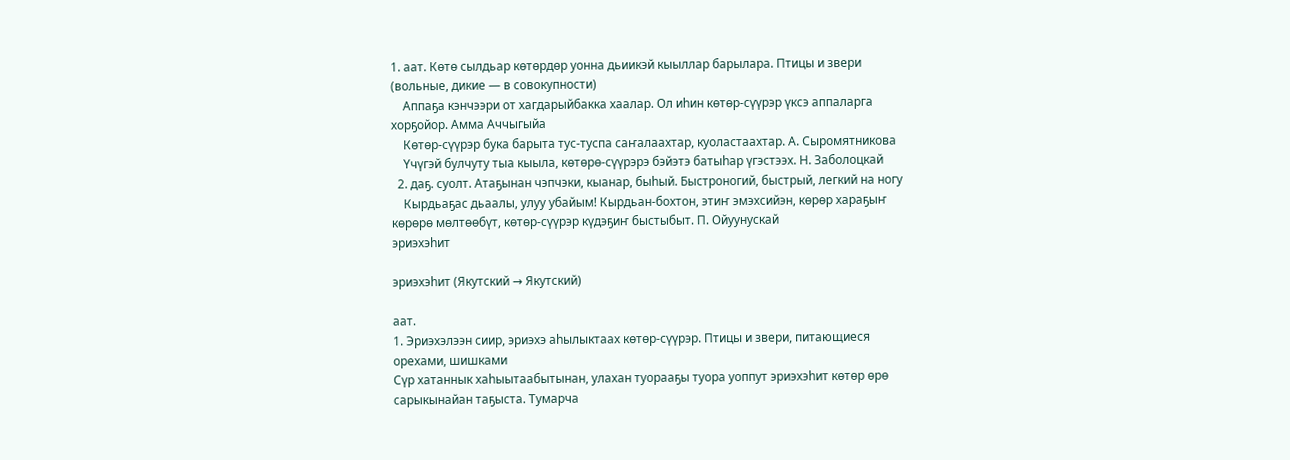1. аат. Көтө сылдьар көтөрдөр уонна дьиикэй кыыллар барылара. Птицы и звери (вольные, дикие — в совокупности)
    Аппаҕа кэнчээри от хагдарыйбакка хаалар. Ол иһин көтөр-сүүрэр үксэ аппаларга хорҕойор. Амма Аччыгыйа
    Көтөр-сүүрэр бука барыта тус-туспа саҥалаахтар, куоластаахтар. А. Сыромятникова
    Үчүгэй булчуту тыа кыыла, көтөрө-сүүрэрэ бэйэтэ батыһар үгэстээх. Н. Заболоцкай
  2. даҕ. суолт. Атаҕынан чэпчэки, кыанар, быһый. Быстроногий, быстрый, легкий на ногу
    Кырдьаҕас дьаалы, улуу убайым! Кырдьан-бохтон, этиҥ эмэхсийэн, көрөр хараҕыҥ көрөрө мөлтөөбүт, көтөр-сүүрэр күдэҕиҥ быстыбыт. П. Ойуунускай
эриэхэһит

эриэхэһит (Якутский → Якутский)

аат.
1. Эриэхэлээн сиир, эриэхэ аһылыктаах көтөр-сүүрэр. Птицы и звери, питающиеся орехами, шишками
Сүр хатаннык хаһыытаабытынан, улахан туорааҕы туора уоппут эриэхэһит көтөр өрө сарыкынайан таҕыста. Тумарча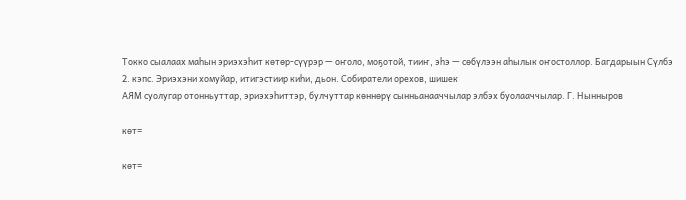Токко сыалаах маһын эриэхэһит көтөр-сүүрэр — оҥоло, моҕотой, тииҥ, эһэ — сөбүлээн аһылык оҥостоллор. Багдарыын Сүлбэ
2. кэпс. Эриэхэни хомуйар, итигэстиир киһи, дьон. Собиратели орехов, шишек
АЯМ суолугар отонньуттар, эриэхэһиттэр, булчуттар көннөрү сынньанааччылар элбэх буолааччылар. Г. Нынныров

көт=

көт=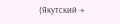(Якутский →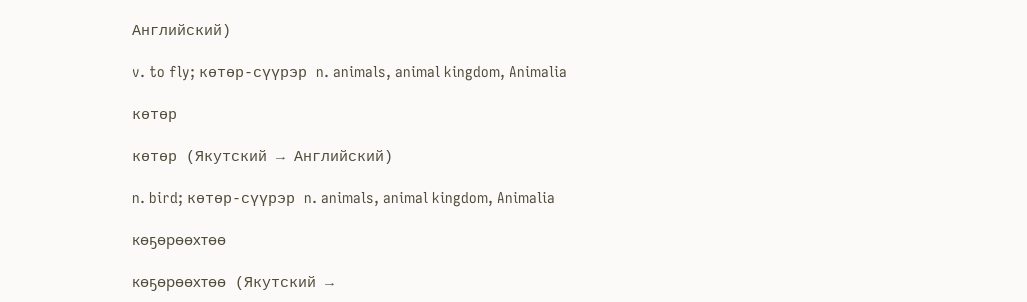Английский)

v. to fly; көтөр-сүүрэр n. animals, animal kingdom, Animalia

көтөр

көтөр (Якутский → Английский)

n. bird; көтөр-сүүрэр n. animals, animal kingdom, Animalia

көҕөрөөхтөө

көҕөрөөхтөө (Якутский →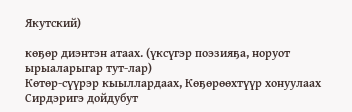Якутский)

көҕөр диэнтэн атаах. (үксүгэр поэзияҕа, норуот ырыаларыгар тут-лар)
Көтөр-сүүрэр кыыллардаах, Көҕөрөөхтүүр хонуулаах Сирдэригэ дойдубут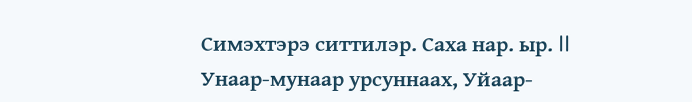Симэхтэрэ ситтилэр. Саха нар. ыр. II
Унаар-мунаар урсуннаах, Уйаар-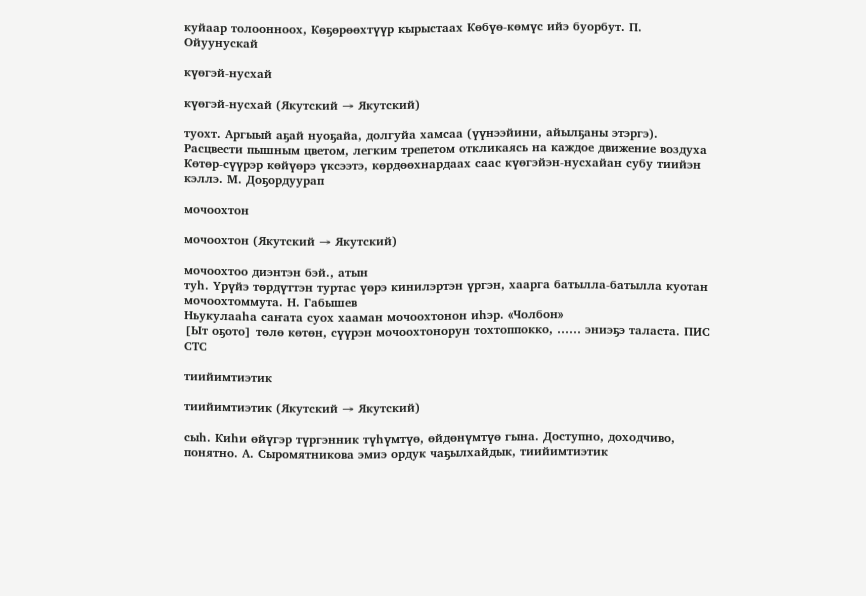куйаар толоонноох, Көҕөрөөхтүүр кырыстаах Көбүө-көмүс ийэ буорбут. П. Ойуунускай

күөгэй-нусхай

күөгэй-нусхай (Якутский → Якутский)

туохт. Аргыый аҕай нуоҕайа, долгуйа хамсаа (үүнээйини, айылҕаны этэргэ). Расцвести пышным цветом, легким трепетом откликаясь на каждое движение воздуха
Көтөр-сүүрэр көйүөрэ үксээтэ, көрдөөхнардаах саас күөгэйэн-нусхайан субу тиийэн кэллэ. М. Доҕордуурап

мочоохтон

мочоохтон (Якутский → Якутский)

мочоохтоо диэнтэн бэй., атын
туһ. Үрүйэ төрдүттэн туртас үөрэ кинилэртэн үргэн, хаарга батылла-батылла куотан мочоохтоммута. Н. Габышев
Ньукулааһа саҥата суох хааман мочоохтонон иһэр. «Чолбон»
[Ыт оҕото] төлө көтөн, сүүрэн мочоохтонорун тохтоппокко, …… эниэҕэ таласта. ПИС СТС

тиийимтиэтик

тиийимтиэтик (Якутский → Якутский)

сыһ. Киһи өйүгэр түргэнник түһүмтүө, өйдөнүмтүө гына. Доступно, доходчиво, понятно. А. Сыромятникова эмиэ ордук чаҕылхайдык, тиийимтиэтик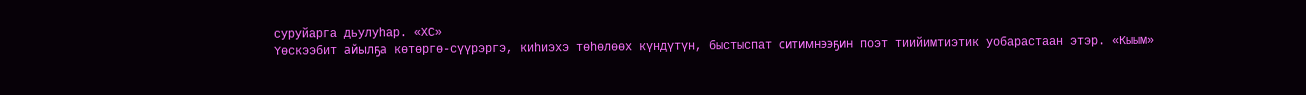суруйарга дьулуһар. «ХС»
Үөскээбит айылҕа көтөргө-сүүрэргэ, киһиэхэ төһөлөөх күндүтүн, быстыспат ситимнээҕин поэт тиийимтиэтик уобарастаан этэр. «Кыым»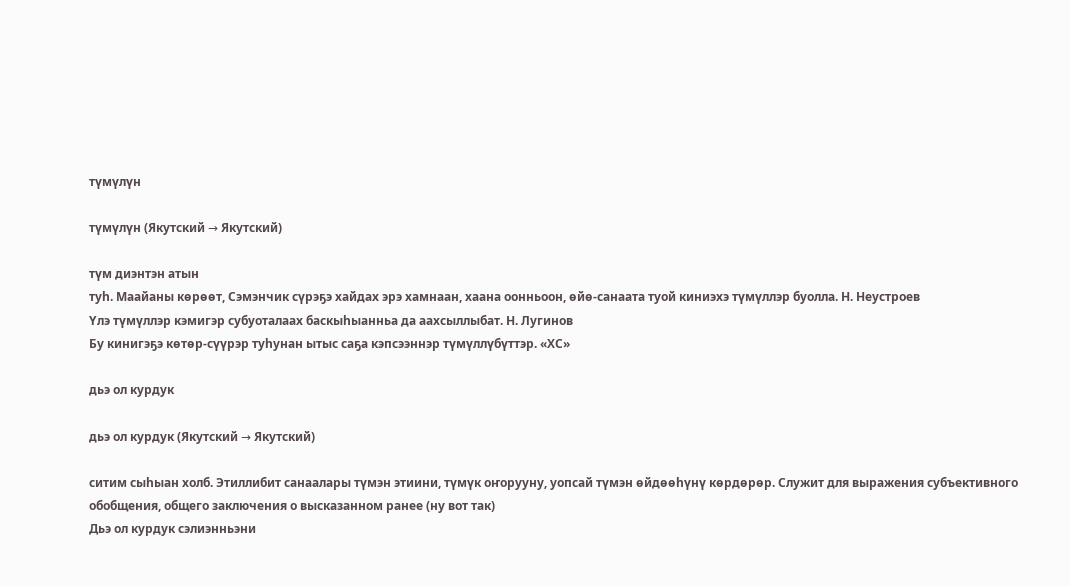түмүлүн

түмүлүн (Якутский → Якутский)

түм диэнтэн атын
туһ. Маайаны көрөөт, Сэмэнчик сүрэҕэ хайдах эрэ хамнаан, хаана оонньоон, өйө-санаата туой киниэхэ түмүллэр буолла. Н. Неустроев
Үлэ түмүллэр кэмигэр субуоталаах баскыһыанньа да аахсыллыбат. Н. Лугинов
Бу кинигэҕэ көтөр-сүүрэр туһунан ытыс саҕа кэпсээннэр түмүллүбүттэр. «ХС»

дьэ ол курдук

дьэ ол курдук (Якутский → Якутский)

ситим сыһыан холб. Этиллибит санаалары түмэн этиини, түмүк оҥорууну, уопсай түмэн өйдөөһүнү көрдөрөр. Служит для выражения субъективного обобщения, общего заключения о высказанном ранее (ну вот так)
Дьэ ол курдук сэлиэнньэни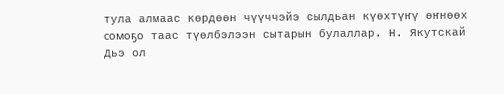тула алмаас көрдөөн чүүччэйэ сылдьан күөхтүҥү өҥнөөх сомоҕо таас түөлбэлээн сытарын булаллар. Н. Якутскай
Дьэ ол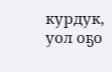курдук, уол оҕо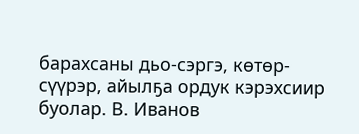барахсаны дьо-сэргэ, көтөр-сүүрэр, айылҕа ордук кэрэхсиир буолар. В. Иванов